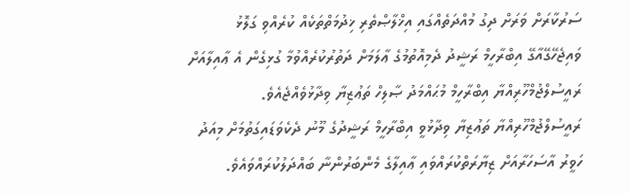ސަރުކާރަށް ވަރަށް ދިގު މުއްދަތެއްގައި އިޚްލާޞްތެރި ޚިދުމަތްތަކެއް ކުރެއްވި ގަލޮޅު ވައިޖެހޭގޭއާގޭ އިބްރާހީމް ރަޝީދު ދެމިއޮތުމުގެ ޢާލަމަށް ދަތުރުކުރެއްވުމާ ގުޅިގެން އެ ޢާއިލާއަށް ރައީސުލްޖުމްހޫރިއްޔާ އިބްރާހީމް މުޙައްމަދު ޞާލިހް ތަޢުޒިޔާ ވިދާޅުވެއްޖެއެވެ. ރައީސުލްޖުމްހޫރިއްޔާ ތަޢުޒިޔާ ވިދާޅުވީ އިބްރާހީމް ރަޝީދުގެ މޫނު ދެކެވަޑައިގަތުމަށް މިއަދު ހަވީރު އާސަހަރާއަށް ޒިޔާރަތްކުރައްވައި ޢާއިލާގެ މެންބަރުންނާ ބައްދަލުކުރައްވައެވެ.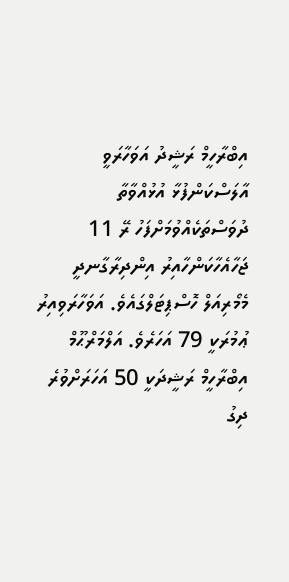އިބްރާހީމް ރަޝީދު އަވަހާރަވީ އާލަސްކަންފުޅާ އުޅުއްވާތާ ދުވަސްތަކެއްވުމަށްފަހު ރޭ 11 ޖަހާއެހާކަންހާއިރު އިންދިރާގާނދީ މެމޯރިއަލް ހޮސްޕިޓަލްގައެވެ. އަވަހާރަވިއިރު ޢުމުރަކީ 79 އަހަރެވެ. އަލްމަރްޙޫމް އިބްރާހީމް ރަޝީދަކީ 50 އަހަރަށްވުރެ ދިގު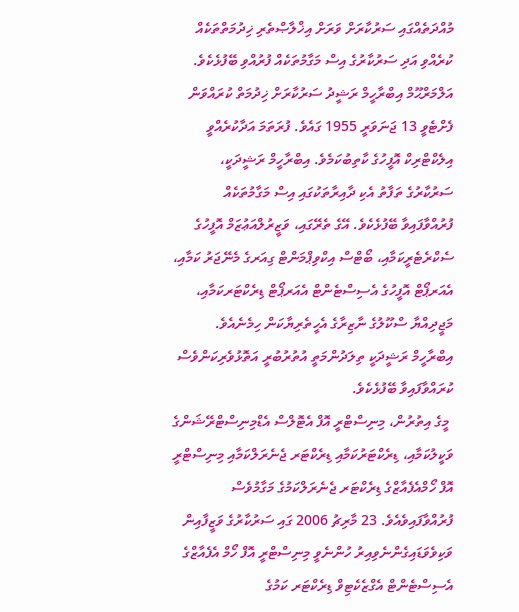މުއްދަތެއްގައި ސަރުކާރަށް ވަރަށް އިޚްލާޞްތެރި ޚިދުމަތްތަކެއް ކުރެއްވި އަދި ސަރުކާރުގެ އިސް މަގާމުތަކެއް ފުރުއްވި ބޭފުޅެކެވެ.
އަލްމަރްޙޫމް އިބްރާހީމް ރަޝީދު ސަރުކާރަށް ޚިދުމަތް ކުރައްވަން ފެށްޓެވީ 13 ޖަނަވަރީ 1955 ގައެވެ. ފުރަތަމަ އަދާކުރެއްވީ އިލެކްޓްރިކް އޮފީހުގެ ކާތިބުކަމެވެ. އިބްރާހީމް ރަޝީދަކީ، ސަރުކާރުގެ ތަފާތު އެކި ދާއިރާތަކުގައި އިސް މަގާމުތަކެއް ފުރުއްވާފައިވާ ބޭފުޅެކެވެ. އޭގެ ތެރޭގައި، ވަޒީރުލްއަޢުޒަމް އޮފީހުގެ ސެކްރެޓެރީކަމާއި، ބޯޓްސް އިކްވިޕްމަންޓް ގިއަރގެ މެނޭޖަރު ކަމާއި، އެއަރޕޯޓް އޮފީހުގެ އެސިސްޓެންޓް އެއަރޕޯޓް ޑިރެކްޓަރކަމާއި، މަޖީދިއްޔާ ސްކޫލުގެ ނާޒިރާގެ އެހީތެރިޔާކަން ހިމެނެއެވެ. އިބްރާހީމް ރަޝީދަކީ ތިލަދުންމަތީ އުތުރުބުރީ އަތޮޅުވެރިކަންވެސް ކުރައްވާފައިވާ ބޭފުޅެކެވެ.
 މީގެ އިތުރުން، މިނިސްޓްރީ އޮފް އެޓޮލްސް އެޑްމިނިސްޓްރޭޝަންގެ ވަކީލުކަމާއި، ޑިރެކްޓަރުކަމާއި ޑިރެކްޓަރ ޖެނެރަލްކަމާއި މިނިސްޓްރީ އޮފް ހޯމްއެފެއާޒްގެ ޑިރެކްޓަރ ޖެނެރަލްކަމުގެ މަގާމުވެސް ފުރުއްވާފައިވެއެވެ. 23 މާރިޗު 2006 ގައި ސަރުކާރުގެ ވަޒީފާއިން ވަކިވެވަޑައިގެންނެވިއިރު ހުންނެވީ މިނިސްޓްރީ އޮފް ހޯމް އެފެއާޒްގެ އެސިސްޓެންޓް އެގްޒެކެޓިވް ޑިރެކްޓަރ ކަމުގެ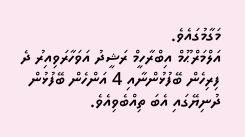މަގާމުގައެވެ.
އަލްމަރްޙޫމް އިބްރާހީމް ރަޝީދު އަވަހާރަވިއިރު ދެ ފިރިހެން ބޭފުޅުންނާއި 4 އަންހެން ބޭފުޅުން ދުނިޔޭގައި އެބަ ތިއްބެވިއެވެ.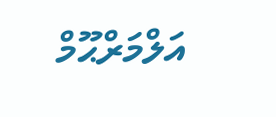އަލްމަރްޙޫމް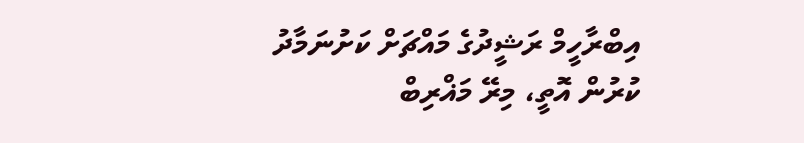އިބްރާހީމް ރަޝީދުގެ މައްޗަށް ކަށުނަމާދު ކުރުން އޮތީ، މިރޭ މަޣްރިބް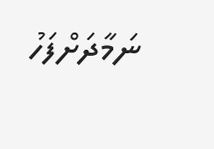ނަމާދަށްފަހު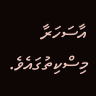އާސަހަރާ މިސްކިތުގައެވެ.